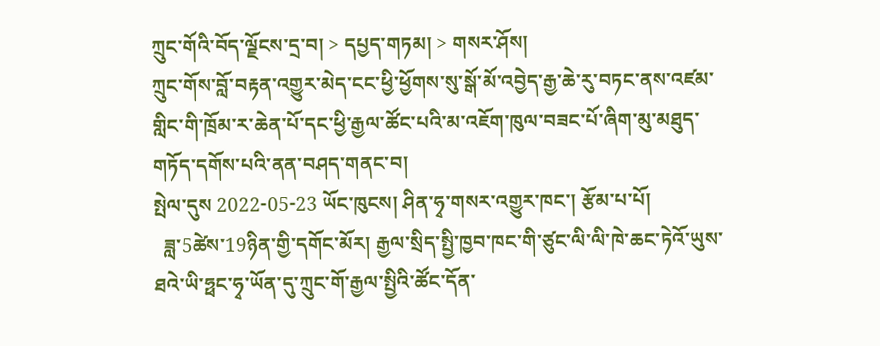ཀྲུང་གོའི་བོད་ལྗོངས་དྲ་བ། > དཔྱད་གཏམ། > གསར་ཤོས།
ཀྲུང་གོས་བློ་བརྟན་འགྱུར་མེད་ངང་ཕྱི་ཕྱོགས་སུ་སྒོ་མོ་འབྱེད་རྒྱ་ཆེ་རུ་བཏང་ནས་འཛམ་གླིང་གི་ཁྲོམ་ར་ཆེན་པོ་དང་ཕྱི་རྒྱལ་ཚོང་པའི་མ་འཇོག་ཁུལ་བཟང་པོ་ཞིག་མུ་མཐུད་གཏོད་དགོས་པའི་ནན་བཤད་གནང་བ།
སྤེལ་དུས 2022-05-23 ཡོང་ཁུངས། ཤིན་ཧྭ་གསར་འགྱུར་ཁང་། རྩོམ་པ་པོ།
  ཟླ་5ཚེས་19ཉིན་གྱི་དགོང་མོར། རྒྱལ་སྲིད་སྤྱི་ཁྱབ་ཁང་གི་ཙུང་ལི་ལི་ཁེ་ཆང་ཏེའོ་ཡུས་ཐའེ་ཡི་ཧྥང་ཧྭ་ཡོན་དུ་ཀྲུང་གོ་རྒྱལ་སྤྱིའི་ཚོང་དོན་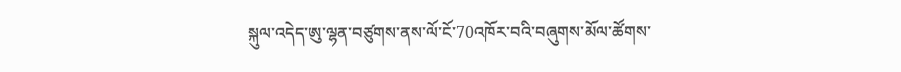སྐུལ་འདེད་ཨུ་ལྷན་བཙུགས་ནས་ལོ་ངོ་70འཁོར་བའི་བཞུགས་མོལ་ཚོགས་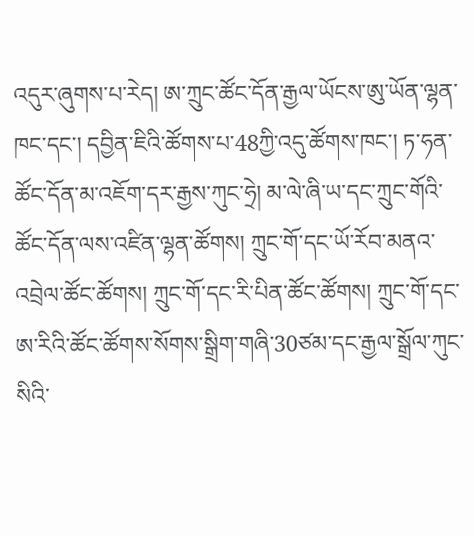འདུར་ཞུགས་པ་རེད། ཨ་ཀྲུང་ཚོང་དོན་རྒྱལ་ཡོངས་ཨུ་ཡོན་ལྷན་ཁང་དང་། དབྱིན་ཇིའི་ཚོགས་པ་48ཀྱི་འདུ་ཚོགས་ཁང་། ཏ་ཧན་ཚོང་དོན་མ་འཇོག་དར་རྒྱས་ཀུང་ཧྲེ། མ་ལེ་ཞི་ཡ་དང་ཀྲུང་གོའི་ཚོང་དོན་ལས་འཛིན་ལྷན་ཚོགས། ཀྲུང་གོ་དང་ཡོ་རོབ་མནའ་འབྲེལ་ཚོང་ཚོགས། ཀྲུང་གོ་དང་རི་པིན་ཚོང་ཚོགས། ཀྲུང་གོ་དང་ཨ་རིའི་ཚོང་ཚོགས་སོགས་སྒྲིག་གཞི་30ཙམ་དང་རྒྱལ་སྒྲོལ་ཀུང་སིའི་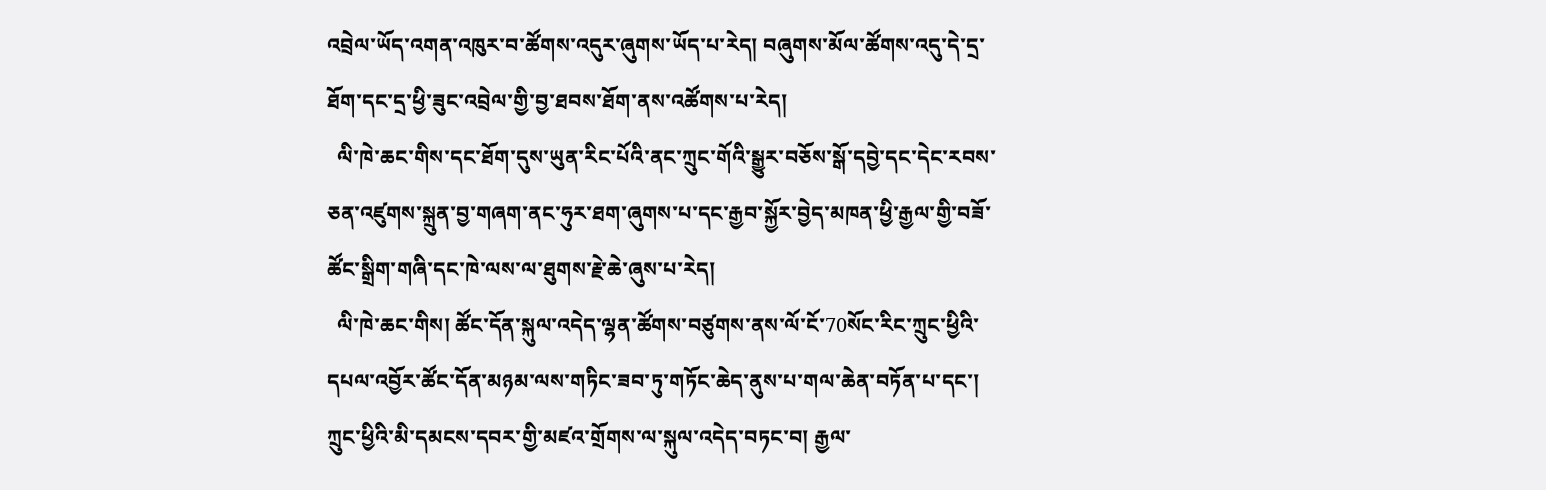འབྲེལ་ཡོད་འགན་འཁུར་བ་ཚོགས་འདུར་ཞུགས་ཡོད་པ་རེད། བཞུགས་མོལ་ཚོགས་འདུ་དེ་དྲ་ཐོག་དང་དྲ་ཕྱི་ཟུང་འབྲེལ་གྱི་བྱ་ཐབས་ཐོག་ནས་འཚོགས་པ་རེད།
  ལི་ཁེ་ཆང་གིས་དང་ཐོག་དུས་ཡུན་རིང་པོའི་ནང་ཀྲུང་གོའི་སྒྱུར་བཅོས་སྒོ་དབྱེ་དང་དེང་རབས་ཅན་འཛུགས་སྐྲུན་བྱ་གཞག་ནང་ཧུར་ཐག་ཞུགས་པ་དང་རྒྱབ་སྐྱོར་བྱེད་མཁན་ཕྱི་རྒྱལ་གྱི་བཟོ་ཚོང་སྒྲིག་གཞི་དང་ཁེ་ལས་ལ་ཐུགས་རྗེ་ཆེ་ཞུས་པ་རེད།
  ལི་ཁེ་ཆང་གིས། ཚོང་དོན་སྐུལ་འདེད་ལྷན་ཚོགས་བཙུགས་ནས་ལོ་ངོ་70སོང་རིང་ཀྲུང་ཕྱིའི་དཔལ་འབྱོར་ཚོང་དོན་མཉམ་ལས་གཏིང་ཟབ་ཏུ་གཏོང་ཆེད་ནུས་པ་གལ་ཆེན་བཏོན་པ་དང་། ཀྲུང་ཕྱིའི་མི་དམངས་དབར་གྱི་མཛའ་གྲོགས་ལ་སྐུལ་འདེད་བཏང་བ། རྒྱལ་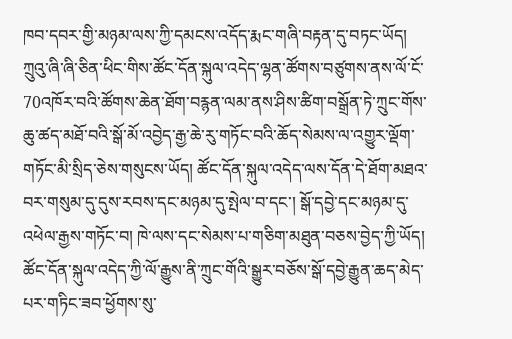ཁབ་དབར་གྱི་མཉམ་ལས་ཀྱི་དམངས་འདོད་རྨང་གཞི་བརྟན་དུ་བཏང་ཡོད། ཀྲུའུ་ཞི་ཞི་ཅིན་ཕིང་གིས་ཚོང་དོན་སྐུལ་འདེད་ལྷན་ཚོགས་བཙུགས་ནས་ལོ་ངོ་70འཁོར་བའི་ཚོགས་ཆེན་ཐོག་བརྙན་ལམ་ནས་ཤིས་ཚིག་བསྒྲོན་ཏེ་ཀྲུང་གོས་ཆུ་ཚད་མཐོ་བའི་སྒོ་མོ་འབྱེད་རྒྱ་ཆེ་རུ་གཏོང་བའི་ཆོད་སེམས་ལ་འགྱུར་ལྡོག་གཏོང་མི་སྲིད་ཅེས་གསུངས་ཡོད། ཚོང་དོན་སྐུལ་འདེད་ལས་དོན་དེ་ཐོག་མཐའ་བར་གསུམ་དུ་དུས་རབས་དང་མཉམ་དུ་སྤེལ་བ་དང་། སྒོ་དབྱེ་དང་མཉམ་དུ་འཕེལ་རྒྱས་གཏོང་བ། ཁེ་ལས་དང་སེམས་པ་གཅིག་མཐུན་བཅས་བྱེད་ཀྱི་ཡོད། ཚོང་དོན་སྐུལ་འདེད་ཀྱི་ལོ་རྒྱུས་ནི་ཀྲུང་གོའི་སྒྱུར་བཅོས་སྒོ་དབྱེ་རྒྱུན་ཆད་མེད་པར་གཏིང་ཟབ་ཕྱོགས་སུ་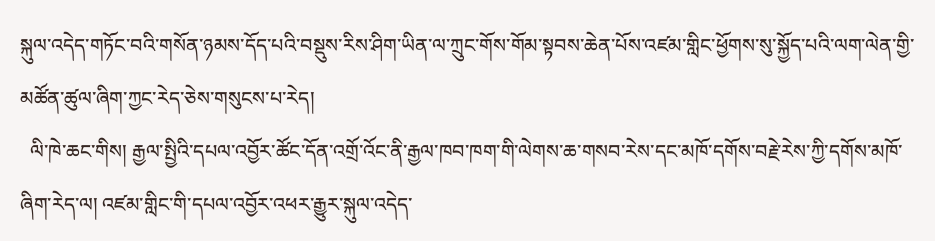སྐུལ་འདེད་གཏོང་བའི་གསོན་ཉམས་དོད་པའི་བསྡུས་རིས་ཤིག་ཡིན་ལ་ཀྲུང་གོས་གོམ་སྟབས་ཆེན་པོས་འཛམ་གླིང་ཕྱོགས་སུ་སྐྱོད་པའི་ལག་ལེན་གྱི་མཚོན་ཚུལ་ཞིག་ཀྱང་རེད་ཅེས་གསུངས་པ་རེད།
  ལི་ཁེ་ཆང་གིས། རྒྱལ་སྤྱིའི་དཔལ་འབྱོར་ཚོང་དོན་འགྲོ་འོང་ནི་རྒྱལ་ཁབ་ཁག་གི་ལེགས་ཆ་གསབ་རེས་དང་མཁོ་དགོས་བརྗེ་རེས་ཀྱི་དགོས་མཁོ་ཞིག་རེད་ལ། འཛམ་གླིང་གི་དཔལ་འབྱོར་འཕར་རྒྱུར་སྐུལ་འདེད་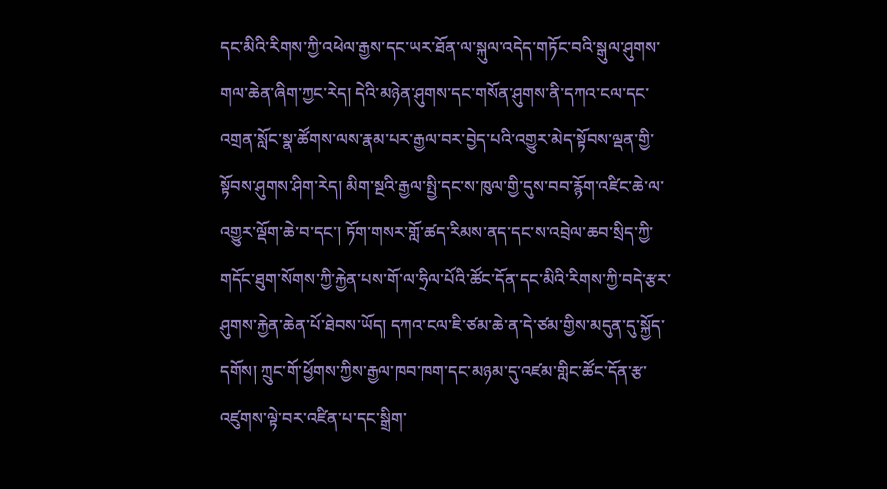དང་མིའི་རིགས་ཀྱི་འཕེལ་རྒྱས་དང་ཡར་ཐོན་ལ་སྐུལ་འདེད་གཏོང་བའི་སྒུལ་ཤུགས་གལ་ཆེན་ཞིག་ཀྱང་རེད། དེའི་མཉེན་ཤུགས་དང་གསོན་ཤུགས་ནི་དཀའ་ངལ་དང་འགྲན་སློང་སྣ་ཚོགས་ལས་རྣམ་པར་རྒྱལ་བར་བྱེད་པའི་འགྱུར་མེད་སྟོབས་ལྡན་གྱི་སྟོབས་ཤུགས་ཤིག་རེད། མིག་སྔའི་རྒྱལ་སྤྱི་དང་ས་ཁུལ་གྱི་དུས་བབ་རྙོག་འཛིང་ཆེ་ལ་འགྱུར་ལྡོག་ཆེ་བ་དང་། ཏོག་གསར་གློ་ཚད་རིམས་ནད་དང་ས་འབྲེལ་ཆབ་སྲིད་ཀྱི་གདོང་ཐུག་སོགས་ཀྱི་རྐྱེན་པས་གོ་ལ་ཧྲིལ་པོའི་ཚོང་དོན་དང་མིའི་རིགས་ཀྱི་བདེ་རྩར་ཤུགས་རྐྱེན་ཆེན་པོ་ཐེབས་ཡོད། དཀའ་ངལ་ཇི་ཙམ་ཆེ་ན་དེ་ཙམ་གྱིས་མདུན་དུ་སྐྱོད་དགོས། ཀྲུང་གོ་ཕྱོགས་ཀྱིས་རྒྱལ་ཁབ་ཁག་དང་མཉམ་དུ་འཛམ་གླིང་ཚོང་དོན་རྩ་འཛུགས་ལྟེ་བར་འཛིན་པ་དང་སྒྲིག་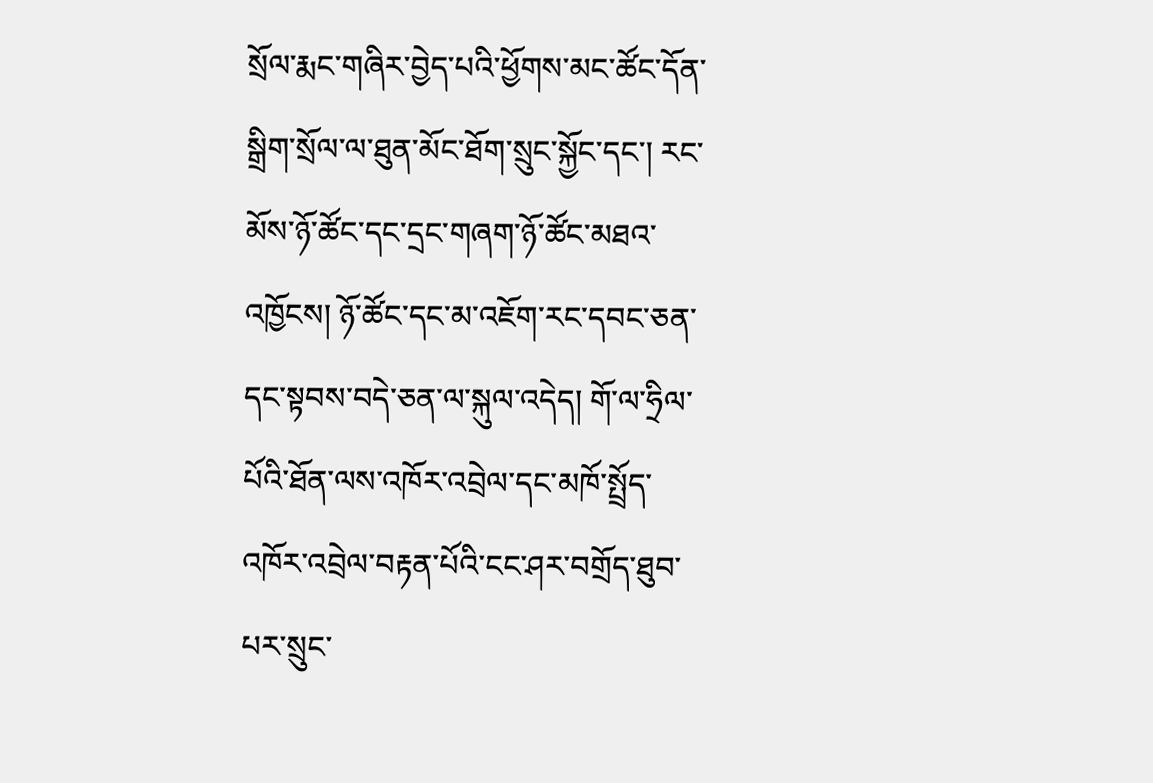སྲོལ་རྨང་གཞིར་བྱེད་པའི་ཕྱོགས་མང་ཚོང་དོན་སྒྲིག་སྲོལ་ལ་ཐུན་མོང་ཐོག་སྲུང་སྐྱོང་དང་། རང་མོས་ཉོ་ཚོང་དང་དྲང་གཞག་ཉོ་ཚོང་མཐའ་འཁྱོངས། ཉོ་ཚོང་དང་མ་འཇོག་རང་དབང་ཅན་དང་སྟབས་བདེ་ཅན་ལ་སྐུལ་འདེད། གོ་ལ་ཧྲིལ་པོའི་ཐོན་ལས་འཁོར་འབྲེལ་དང་མཁོ་སྤྲོད་འཁོར་འབྲེལ་བརྟན་པོའི་ངང་ཤར་བགྲོད་ཐུབ་པར་སྲུང་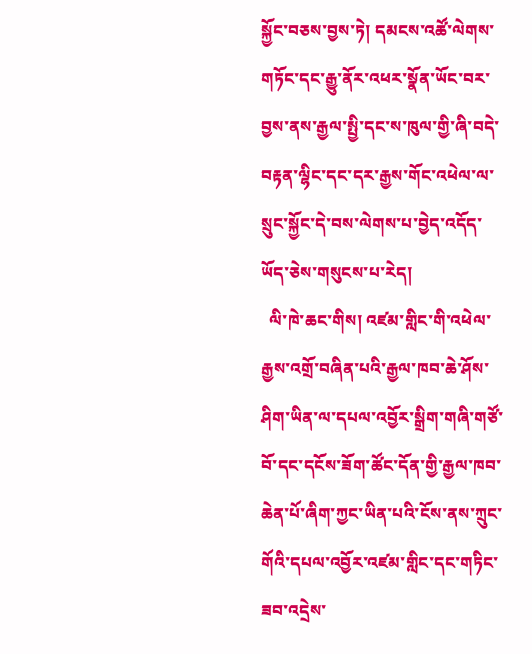སྐྱོང་བཅས་བྱས་ཏེ། དམངས་འཚོ་ལེགས་གཏོང་དང་རྒྱུ་ནོར་འཕར་སྣོན་ཡོང་བར་བྱས་ནས་རྒྱལ་སྤྱི་དང་ས་ཁུལ་གྱི་ཞི་བདེ་བརྟན་ལྷིང་དང་དར་རྒྱས་གོང་འཕེལ་ལ་སྲུང་སྐྱོང་དེ་བས་ལེགས་པ་བྱེད་འདོད་ཡོད་ཅེས་གསུངས་པ་རེད།
  ལི་ཁེ་ཆང་གིས། འཛམ་གླིང་གི་འཕེལ་རྒྱས་འགྲོ་བཞིན་པའི་རྒྱལ་ཁབ་ཆེ་ཤོས་ཤིག་ཡིན་ལ་དཔལ་འབྱོར་སྒྲིག་གཞི་གཙོ་བོ་དང་དངོས་ཟོག་ཚོང་དོན་གྱི་རྒྱལ་ཁབ་ཆེན་པོ་ཞིག་ཀྱང་ཡིན་པའི་ངོས་ནས་ཀྲུང་གོའི་དཔལ་འབྱོར་འཛམ་གླིང་དང་གཏིང་ཟབ་འདྲེས་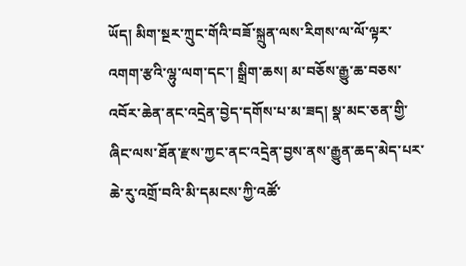ཡོད། མིག་སྔར་ཀྲུང་གོའི་བཟོ་སྐྲུན་ལས་རིགས་ལ་ལོ་ལྟར་འགག་རྩའི་ལྷུ་ལག་དང་། སྒྲིག་ཆས། མ་བཅོས་རྒྱུ་ཆ་བཅས་འབོར་ཆེན་ནང་འདྲེན་བྱེད་དགོས་པ་མ་ཟད། སྣ་མང་ཅན་གྱི་ཞིང་ལས་ཐོན་རྫས་ཀྱང་ནང་འདྲེན་བྱས་ནས་རྒྱུན་ཆད་མེད་པར་ཆེ་རུ་འགྲོ་བའི་མི་དམངས་ཀྱི་འཚོ་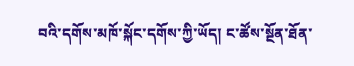བའི་དགོས་མཁོ་སྐོང་དགོས་ཀྱི་ཡོད། ང་ཚོས་སྔོན་ཐོན་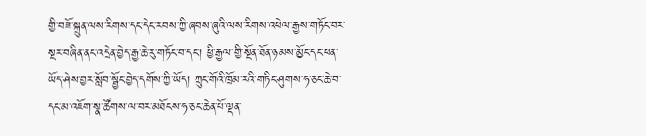གྱི་བཟོ་སྐྲུན་ལས་རིགས་དང་དེང་རབས་ཀྱི་ཞབས་ཞུའི་ལས་རིགས་འཕེལ་རྒྱས་གཏོང་བར་སྔར་བཞིན་ནང་འདྲེན་བྱེད་རྒྱ་ཆེ་རུ་གཏོང་བ་དང་། ཕྱི་རྒྱལ་གྱི་སྔོན་ཐོན་ཉམས་མྱོང་དང་ཕན་ཡོད་ཤེས་བྱར་སློབ་སྦྱོང་བྱེད་དགོས་ཀྱི་ཡོད། ཀྲུང་གོའི་ཁྲོམ་རའི་གཏིང་ཤུགས་ཧ་ཅང་ཆེ་བ་དང་མ་འཇོག་སྣ་ཚོགས་ལ་བར་མཐོངས་ཧ་ཅང་ཆེན་པོ་ལྡན་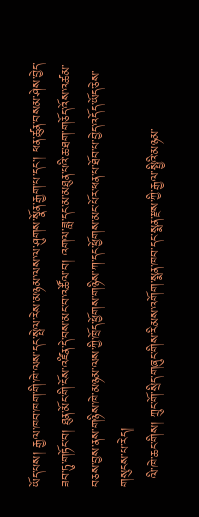ཡོད་པས། རྒྱལ་ཁབ་ཁག་གི་ཁེ་ལས་དང་སྤེལ་རེས་མཉམ་ལས་ལ་ཤུགས་སྣོན་རྒྱག་པ་དང་། ཕན་ཚུན་བསམ་ཤེས་བྱེད་ཟབ་ཏུ་གཏོང་བ། ཐུན་མོང་གི་ངོས་འཛིན་དེ་བས་མང་བ་འཚོལ་བ། འགལ་ཟླ་དང་མ་མཐུན་པའི་ཆ་ཐག་གཅོད་འོས་འཚམ་བཅས་བྱས་ནས་གཉིས་ཁེ་མཉམ་ལས་ཀྱི་ཁྲོད་ཕྱོགས་གཉིས་ཀ་དང་ཕྱོགས་མང་པོར་ཕན་པ་ཐོབ་པ་བྱེད་འདོད་ཡོད་ཅེས་གསུངས་པ་རེད།
  ལི་ཁེ་ཆང་གིས། ཀྲུང་གོ་སྲིད་གཞུང་གིས་རིམས་འགོག་སྨན་ཁབ་དང་སྨན་རྫས་ཀྱི་རྒྱལ་སྤྱིའི་མཉམ་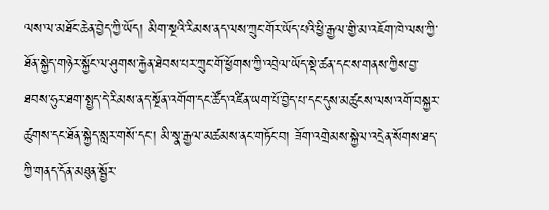ལས་ལ་མཐོང་ཆེན་བྱེད་ཀྱི་ཡོད། མིག་སྔའི་རིམས་ནད་ལས་ཀྲུང་གོར་ཡོད་པའི་ཕྱི་རྒྱལ་གྱི་མ་འཇོག་ཁེ་ལས་ཀྱི་ཐོན་སྐྱེད་གཉེར་སྐྱོང་ལ་ཤུགས་རྐྱེན་ཐེབས་པར་ཀྲུང་གོ་ཕྱོགས་ཀྱི་འབྲེལ་ཡོད་སྡེ་ཚན་དང་ས་གནས་ཀྱིས་བྱ་ཐབས་ཧུར་ཐག་སྤྱད་དེ་རིམས་ནད་སྔོན་འགོག་དང་ཚོད་འཛིན་ཡག་པོ་བྱེད་པ་དང་དུས་མཚུངས་ལས་འགོ་བསྐྱར་ཚུགས་དང་ཐོན་སྐྱེད་སླར་གསོ་དང་། མི་སྣ་རྒྱལ་མཚམས་ནང་གཏོང་བ། ཟོག་འགྲེམས་སྐྱེལ་འདྲེན་སོགས་ཐད་ཀྱི་གནད་དོན་མཐུན་སྦྱོར་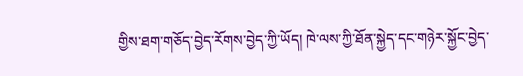གྱིས་ཐག་གཅོད་བྱེད་རོགས་བྱེད་ཀྱི་ཡོད། ཁེ་ལས་ཀྱི་ཐོན་སྐྱེད་དང་གཉེར་སྐྱོང་བྱེད་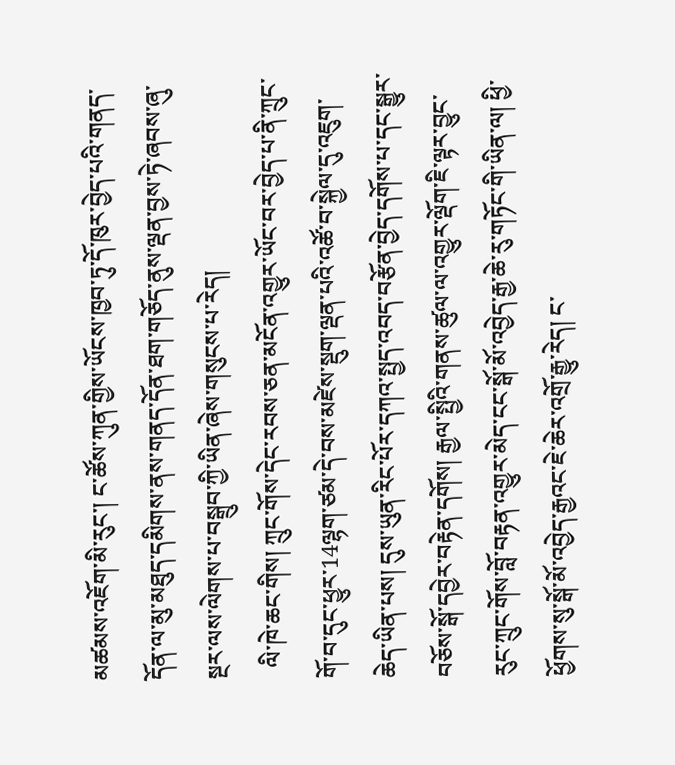མཚམས་འཇོག་མི་རུང་། ང་ཚོས་ཀུན་གྱིས་ཡོངས་ཁྱབ་ཏུ་དོ་ཁུར་བྱེད་པའི་གནད་དོན་ལ་མུ་མཐུད་དམིགས་ནས་གནད་དོན་ཐག་གཅོད་ནུས་ལྡན་བྱས་ཏེ་ཞབས་ཞུ་སྔར་ལས་ལེགས་པ་བསྒྲུབ་ཀྱི་ཡིན་ཞེས་གསུངས་པ་རེད།
  ལི་ཁེ་ཆང་གིས། ཀྲུང་གོས་དེང་རབས་ཅན་མངོན་འགྱུར་ཡོང་བར་བྱེད་པ་ནི་ཀྲུང་གོ་བ་དུང་ཕྱུར་14ལྷག་ཙམ་དེ་བས་མཛེས་སྡུག་ལྡན་པའི་འཚོ་བ་སྐྱེལ་དུ་འཇུག་ཆེད་ཡིན་པས། དུས་ཡུན་རིང་པོར་དཀའ་སྤྱད་འབད་བརྩོན་བྱེད་དགོས་པ་དང་སྒྱུར་བཅོས་སྒོ་དབྱེར་བརྟེན་དགོས། རྒྱལ་སྤྱིའི་གནས་ཚུལ་ལ་འགྱུར་ལྡོག་ཇི་ལྟར་བྱུང་རུང་ཀྲུང་གོས་བློ་བརྟན་འགྱུར་མེད་ངང་སྒོ་མོ་འབྱེད་རྒྱ་ཆེ་རུ་གཏོང་གི་ཡིན་ལ། ཕྱི་ཕྱོགས་སུ་སྒོ་མོ་འབྱེད་རྒྱའང་ཇེ་ཆེར་འགྲོ་རྒྱུ་རེད། ང་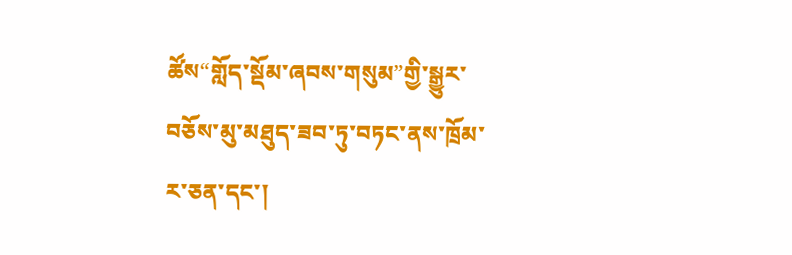ཚོས“གློད་སྡོམ་ཞབས་གསུམ”གྱི་སྒྱུར་བཅོས་མུ་མཐུད་ཟབ་ཏུ་བཏང་ནས་ཁྲོམ་ར་ཅན་དང་།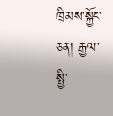ཁྲིམས་སྐྱོང་ཅན། རྒྱལ་སྤྱི་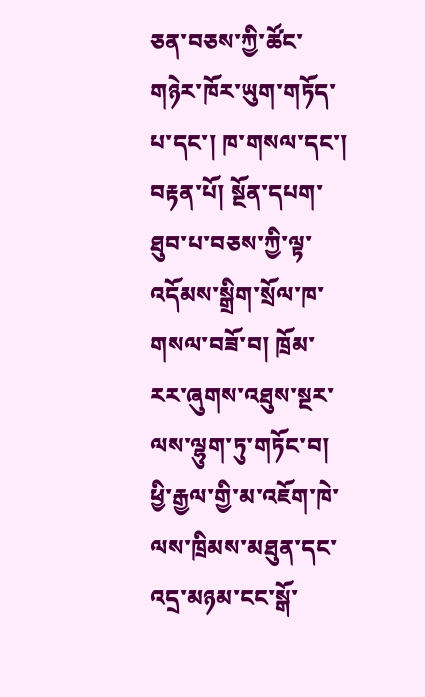ཅན་བཅས་ཀྱི་ཚོང་གཉེར་ཁོར་ཡུག་གཏོད་པ་དང་། ཁ་གསལ་དང་། བརྟན་པོ། སྔོན་དཔག་ཐུབ་པ་བཅས་ཀྱི་ལྟ་འདོམས་སྒྲིག་སྲོལ་ཁ་གསལ་བཟོ་བ། ཁྲོམ་རར་ཞུགས་འཐུས་སྔར་ལས་ལྷུག་ཏུ་གཏོང་བ། ཕྱི་རྒྱལ་གྱི་མ་འཇོག་ཁེ་ལས་ཁྲིམས་མཐུན་དང་འདྲ་མཉམ་ངང་སྒོ་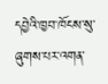དབྱེའི་ཁྱབ་ཁོངས་སུ་ཞུགས་པར་འགན་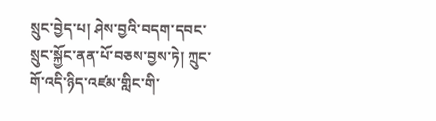སྲུང་བྱེད་པ། ཤེས་བྱའི་བདག་དབང་སྲུང་སྐྱོང་ནན་པོ་བཅས་བྱས་ཏེ། ཀྲུང་གོ་འདི་ཉིད་འཛམ་གླིང་གི་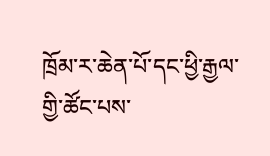ཁྲོམ་ར་ཆེན་པོ་དང་ཕྱི་རྒྱལ་གྱི་ཚོང་པས་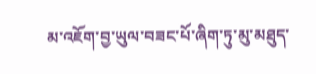མ་འཇོག་བྱ་ཡུལ་བཟང་པོ་ཞིག་ཏུ་མུ་མཐུད་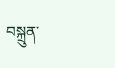བསྐྲུན་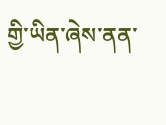གྱི་ཡིན་ཞེས་ནན་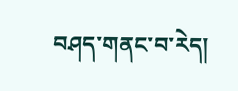བཤད་གནང་བ་རེད།